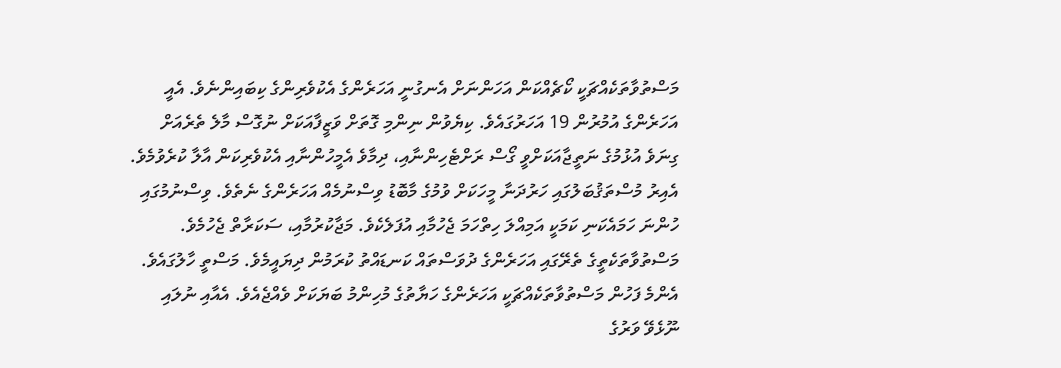މަސްތުވާތަކެއްޗަކީ ކޯޗެއްކަން އަހަންނަށް އެނގުނީ އަހަރެންގެ އެކުވެރިންގެ ކިބައިންނެވެ. އެއީ އަހަރެންގެ އުމުރުން 19 އަހަރުގައެވެ. ކިޔެވުން ނިންމި ގޮތަށް ވަޒީފާއަކަށް ނުގޮސް މާލެ ތެރެއަށް ގިނަވެ އުޅުމުގެ ނަތީޖާއަކަށްވީ ގޯސް ރަށްޓެހިންނާއި، ދިމާވެ އެމީހުންނާއި އެކުވެރިކަން އާލާ ކުރެވުމެވެ. އެއިރު މުސްތަޤުބަލުގައި ހަރުދަނާ މީހަކަށް ވުމުގެ މާބޮޑު ވިސްނުމެއް އަހަރެންގެ ނެތެވެ. ވިސްނުމުގައި ހުންނަ ހަމައެކަނި ކަމަކީ އަމިއްލަ ހިތްހަމަ ޖެހުމާއި އުފަލެކެވެ. މަޖާކުރުމާއި، ސަކަރާތް ޖެހުމެވެ.
މަސްތުވާތަކެތީގެ ތެރޭގައި އަހަރެންގެ ދުވަސްތައް ކަނޑައްތު ކުރަމުން ދިޔައީމެވެ. މަސްތީ ހާލުގައެވެ. އެންމެ ފަހުން މަސްތުވާތަކެއްޗަކީ އަހަރެންގެ ހަޔާތުގެ މުހިންމު ބަޔަކަށް ވެއްޖެއެވެ. އެއާއި ނުލައި ނޫޅެވޭ ވަރުގެ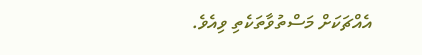އެއްޗަކަށް މަސްތުވާތަކެތި ވިއެވެ.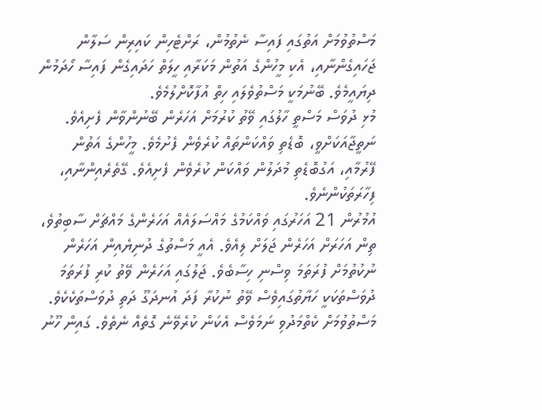މަސްތުވުމަށް އަތުގައި ފައިސާ ނެތުމުން، ރަށްޓެހިން ކައިރިން ސަލާން ޖަހައިގެންނާއި، އެކި މީހުންގެ އަތުން މަކަރާއި ހީލަތް ހަދައިގެން ފައިސާ ހޯދަމުން ދިޔައީމެވެ. ބޭނުމަކީ މަސްތުވެލައި ހިތް އުފާކޮށްލުމެވެ.
މުޅި ދުވަސް މަސްތީ ހާލުގައި ވޭތު ކުރުމަށް އަހަރެން ބޭނުންވާން ފެށިއެވެ. ނަތީޖާއަކަށްވީ، ބޮޑެތި ވައްކަންތައް ކުރެވެން ފެށުމެވެ. މީހުންގެ އަތުން ފޭރުމާއި، އަގުބޮޑެތި މުދަލުން ވައްކަން ކުރެވެން ފެށިއެވެ. ގޭތެރެއިންނާއި، ފިހާރަތަކުންނެވެ.
އުމުރުން 21 އަހަރުގައި ވައްކަމުގެ މައްސަލައެއް އަހަރެންގެ މައްޗަށް ސާބިތުވެ، ތިން އަހަރަށް އަހަރެން ޖަލަށް ލިއެވެ. އެއީ މަސްތުގެ ދުނިޔެއިން އަހަރެން ނުކުތުމަށް ފުރަތަމަ ވިސްނި ހިސާބެވެ. ޖަލުގައި އަހަރެން ވޭތު ކުރި ފުރަތަމަ ދުވަސްތަކަކީ ހަޔާތުގައިވެސް ވޭތު ނުކުރާ ފަދަ އުނދަގޫ ދަތި ދުވަސްތަކެކެވެ. މަސްތުވުމަށް ކެތްމަދުވި ނަމަވެސް އެކަން ކުރެވޭނެ ގޮތެއް ނެތެވެ. ގައިން ހޫނު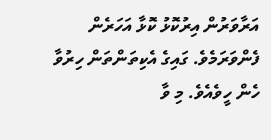އަރާވަރުން އިރުކޮޅު ކޮޅާ އަހަރެން ފެންވަރަމެވެ. ގައިގެ އެކިތަންތަން ހިރުވާ ހެން ހީވެއެވެ. މި ވާ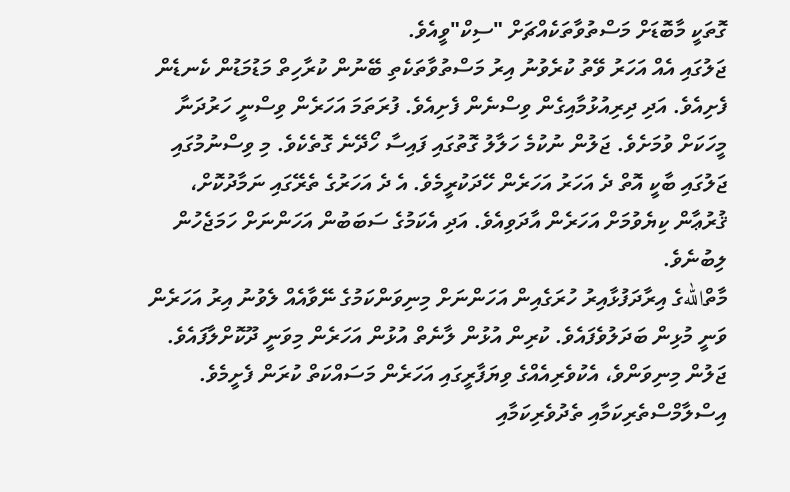ގޮތަކީ މާބޮޑަށް މަސްތުވާތަކެއްޗަށް "ސިކް"ވީއެވެ.
ޖަލުގައި އެއް އަހަރު ވޭތު ކުރެވުނު އިރު މަސްތުވާތަކެތި ބޭނުން ކުރާހިތް މަޑުމަޑުން ކެނޑެން ފެށިއެވެ. އަދި ދިރިއުޅުމާއިގެން ވިސްނެން ފެށިއެވެ. ފުރަތަމަ އަހަރެން ވިސްނީ ހަރުދަނާ މީހަކަށް ވުމަށެވެ. ޖަލުން ނުކުމެ ހަލާލު ގޮތުގައި ފައިސާ ހޯދޭނެ ގޮތެކެވެ. މި ވިސްނުމުގައި ޖަލުގައި ބާކީ އޮތް ދެ އަހަރު އަހަރެން ހޭދަކުރީމެވެ. އެ ދެ އަހަރުގެ ތެރޭގައި ނަމާދުކޮށް، ޤުރުޢާން ކިޔެވުމަށް އަހަރެން އާދަވިއެވެ. އަދި އެކަމުގެ ސަބަބުން އަހަންނަށް ހަމަޖެހުން ލިބުނެވެ.
މާތްاللهގެ އިރާދަފުޅާއިރު ހުރަގެއިން އަހަންނަށް މިނިވަންކަމުގެ ނޭވާއެއް ލެވުނު އިރު އަހަރެން ވަނީ މުޅިން ބަދަލުވެފައެވެ. ކުރިން އުޅުން ލާނެތް އުޅުން އަހަރެން މިވަނީ ދޫކޮށްލާފައެވެ. ޖަލުން މިނިވަންވެ، އެކުވެރިއެއްގެ ވިޔަފާރީގައި އަހަރެން މަސައްކަތް ކުރަން ފެށީމެވެ. އިސްލާމްސްތެރިކަމާއި ތެދުވެރިކަމާއި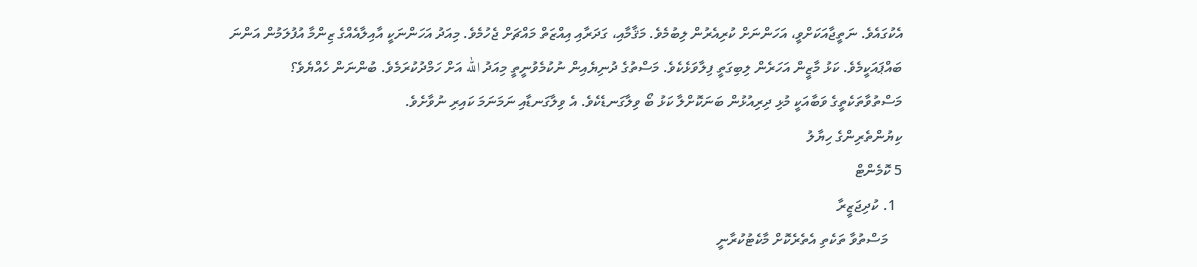އެކުގައެވެ. ނަތީޖާއަކަށްވީ، އަހަންނަށް ކުރިއެރުން ލިބުމެވެ. މަޤާމާއި، ގަދަރާއި އިއްޒަތް މައްޗަށް ޖެހުމެވެ. މިއަދު އަހަންނަކީ އާއިލާއެއްގެ ޒިންމާ އުފުލަމުން އަންނަ ބައްޕައަކީމެވެ. ކަޅު މާޒީން އަހަރެން ލިބިގަތީ ފިލާވަޅެކެވެ. މަސްތުގެ ދުނިޔެއިން ނުކުމެވުނީތީ މިއަދު الله އަށް ހަމްދުކުރަމެވެ. ބުންނަން ހެއްޔެވެ؟ މަސްތުވާތަކެތީގެ ވަބާއަކީ މުޅި ދިރިއުޅުން ބަނަކޮށްލާ ކަޅު ބޯ ވިލާގަނޑެކެވެ. އެ ވިލާގަނޑާއި ނަމަނަމަ ކައިރި ނުވާށެވެ.
ކިޔުންތެރިންގެ ހިޔާލު
5 ކޮމެންޓް
  1. ކުދިޖަޒީރާ
    މަސްތުވާ ތަކެތި އެތެރެކޮށް މާކެޓުކުރާނީ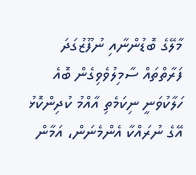މާލޭގެ ބޮޑުންނާއި ނުފޫޒުގަދަ ފަރާތްތައް ސާމިލުވެވިގެން ބޮއެ ހަލާކުވަނީ ނިކަމެތި އާއްމު ކުދިންކޮޅު އޭގެ ނުރައްކާ އެންމެނަން، އަމާން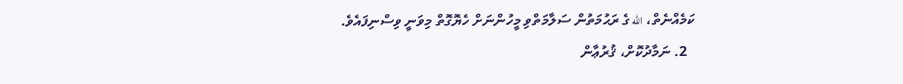ކަމެއްނެތް، الله ގެ ރަޙުމަތުން ސަލާމަތްވި މީހުންނަށް ހެޔޮގޮތް މިވަނީ ވިސްނިފައެވެ.
  2. ނަމާދުކޮށް، ޤުރުޢާން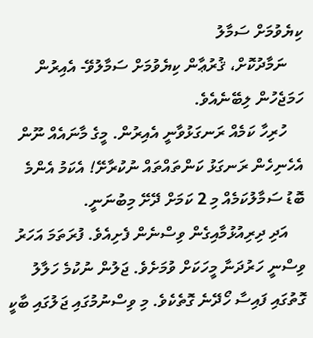ކިޔެވުމަށް ސަމާލު
    ނަމާދުކޮށް، ޤުރުޢާން ކިޔެވުމަށް ސަމާލުވޭ- އެއިރުން ހަމަޖެހުން ލިބޭނެއެވެ.
    ހުރިހާ ކަމެއް ރަނގަޅުވާނީ އެއިރުން. މީގެ މާނައެއް ނޫން އެހެނިހެން ރަނގަޅު ކަންތައްތައް ނުކުރާށޭ! އެކަމު އެންމެ ބޮޑު ސަމާލުކަމެއް މި 2 ކަމަށް ދޭށޭ މިބުނަނީ.
    އަދި ދިރިއުޅުމާއިގެން ވިސްނެން ފެށިއެވެ. ފުރަތަމަ އަހަރު ވިސްނީ ހަރުދަނާ މީހަކަށް ވުމަށެވެ. ޖަލުން ނުކުމެ ހަލާލު ގޮތުގައި ފައިސާ ހޯދޭނެ ގޮތެކެވެ. މި ވިސްނުމުގައި ޖަލުގައި ބާކީ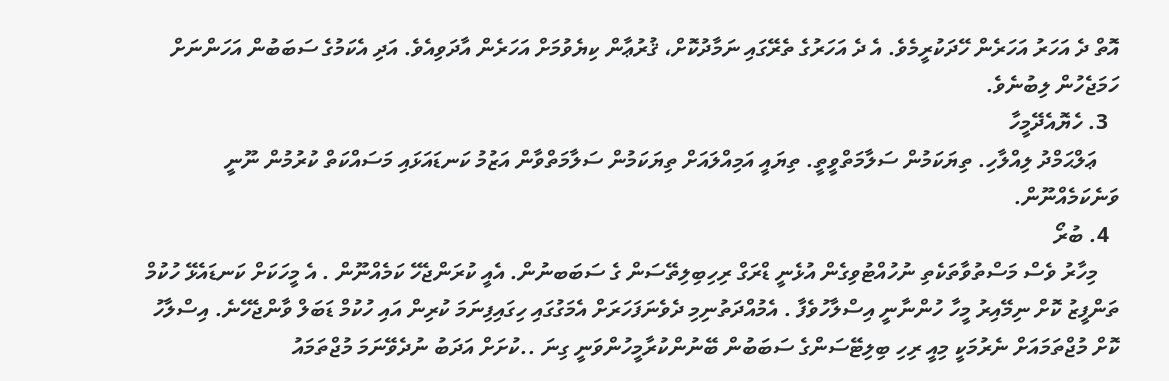އޮތް ދެ އަހަރު އަހަރެން ހޭދަކުރީމެވެ. އެ ދެ އަހަރުގެ ތެރޭގައި ނަމާދުކޮށް، ޤުރުޢާން ކިޔެވުމަށް އަހަރެން އާދަވިއެވެ. އަދި އެކަމުގެ ސަބަބުން އަހަންނަށް ހަމަޖެހުން ލިބުނެވެ.
  3. ހެޔޮއެދޭމީހާ
    ޢަލްޙަމްދު ލިއްލާހި. ތިޔަކަމުން ސަލާމަތްވީތީ. ތިޔައީ އަމިއްލައަށް ތިޔަކަމުން ސަލާމަތްވާން އަޒުމު ކަނޑައަޅައި މަސައްކަތް ކުރުމުން ނޫނީ ވަނެކަމެއްނޫން.
  4. ބުރޯ
    މިހާރު ވެސް މަސްތުވާތަކެތި ނުހުއްޓުވިގެން އުޅެނީ ޑްރަގް ރިހިބިލިތޭސަން ގެ ސަބަބނުން. އެއީ ކުރަންޖެހޭ ކަމެއްނޫން . އެ މީހަކަށް ކަނޑައެޅޭ ހުކުމް ތަންފީޒު ކޮށް ނިމޭއިރު މީހާ ހުންނާނީ އިސްލާހުވެފާ . އެމުއްދަތުނިމި ދެވެނަފަހަރަށް އެމަގުގައި ހިގައިފިނަމަ ކުރިން އައި ހުކުމް ޑަބަލް ވާންޖެހޭނެ. އިސްލާހު ކޮށް މުޖްތަމައަށް ނެރުމަކީ މިއީ ރިހި ބިލިޓޭސަންގެ ސަބަބުން ބޭނުންކުރާމީހުންވަނީ ގިނަ ..ކުށަށް އަދަބު ނުދެވޭނަމަ މުޖްތަމައު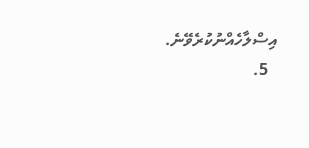އިސްލާހެއްނުކުރެވޭނެ.
  5.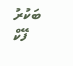ބަކުރު
    ފޭކް